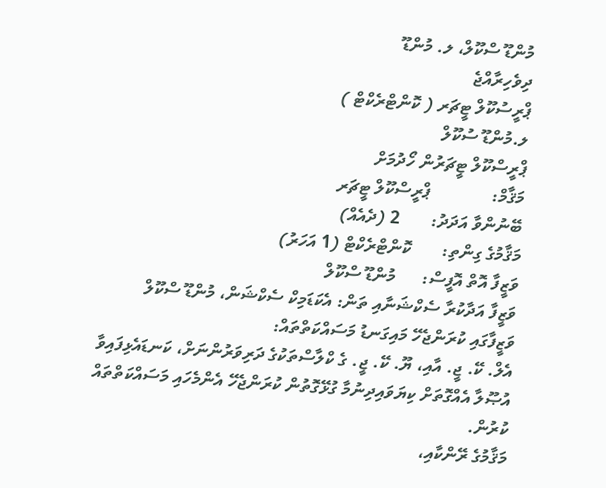މުންޑޫ ސްކޫލް، ލ. މުންޑޫ
ދިވެހިރާއްޖެ
ޕްރީސުކޫލް ޓީޗަރ ( ކޮންޓްރެކްޓް )
ލ.މުންޑޫ ސުކޫލް
ޕްރީސްކޫލް ޓީޗަރުން ހޯދުމަށް
މަޤާމް:              ޕްރީސްކޫލް ޓީޗަރ
ބޭނުންވާ އަދަދު:       2 (ދެއެއް)
މަޤާމުގެ ގިންތި:       ކޮންޓްރެކްޓް (1 އަހަރު)
ވަޒީފާ އޮތް އޮފީސް:      މުންޑޫ ސްކޫލް
ވަޒީފާ އަދާކުރާ ސެކްޝަނާއި ތަން: އެކަޑަމިކް ސެކްޝަން، މުންޑޫ ސްކޫލް
ވަޒީފާގައި ކުރަންޖެހޭ މައިގަނޑު މަސައްކަތްތައް:
އެލް. ކޭ. ޖީ. އާއި، ޔޫ. ކޭ. ޖީ. ގެ ކްލާސްތަކުގެ ދަރިވަރުންނަށް، ކަނޑައެޅިފައިވާ އުޞޫލާ އެއްގޮތަށް ކިޔަވައިދިނުމާ ގުޅޭގޮތުން ކުރަންޖެހޭ އެންމެހައި މަސައްކަތްތައް ކުރުން.
މަޤާމުގެ ރޭންކާއި،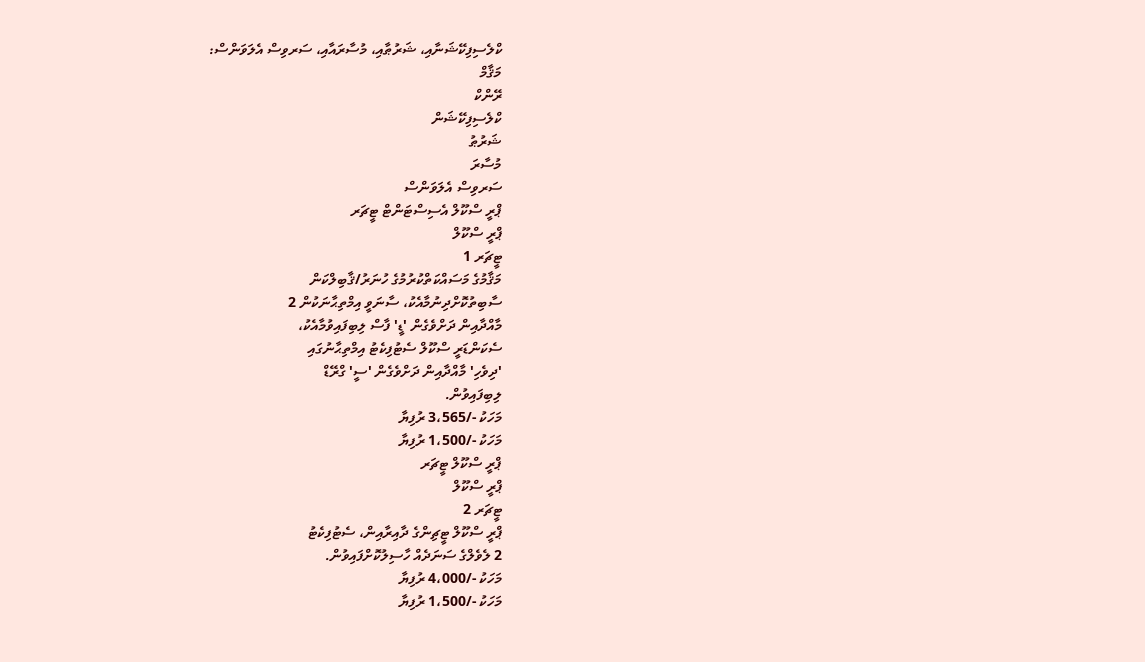ކްލެސިފިކޭޝަނާއި، ޝަރުޠާއި، މުސާރައާއި، ސަރވިސް އެލަވަންސް:
މަޤާމް
ރޭންކް
ކްލެސިފިކޭޝަން
ޝަރުޠު
މުސާރަ
ސަރވިސް އެލަވަންސް
ޕްރީ ސްކޫލް އެސިސްޓަންޓް ޓީޗަރ
ޕްރީ ސްކޫލް
ޓީޗަރ 1
މަޤާމުގެ މަސައްކަތްކުރުމުގެ ހުނަރު/ޤާބިލްކަން
ސާބިތުކޮށްދިނުމާއެކު، ސާނަވީ އިމްތިޙާނަކުން 2
މާއްދާއިން ދަށްވެގެން 'ޑީ' ފާސް ލިބިފައިވުމާއެކު،
ސެކަންޑަރީ ސްކޫލް ސެޓުފިކެޓު އިމްތިޙާނުގައި
'ދިވެހި' މާއްދާއިން ދަށްވެގެން 'ސީ' ގްރޭޑް
ލިބިފައިވުން.
މަހަކު -/3،565 ރުފިޔާ
މަހަކު -/1،500 ރުފިޔާ
ޕްރީ ސްކޫލް ޓީޗަރ
ޕްރީ ސްކޫލް
ޓީޗަރ 2
ޕްރީ ސްކޫލް ޓީޗިންގެ ދާއިރާއިން، ސެޓުފިކެޓު
2 ލެވެލްގެ ސަނަދެއް ހާސިލުކޮށްފައިވުން.
މަހަކު -/4،000 ރުފިޔާ
މަހަކު -/1،500 ރުފިޔާ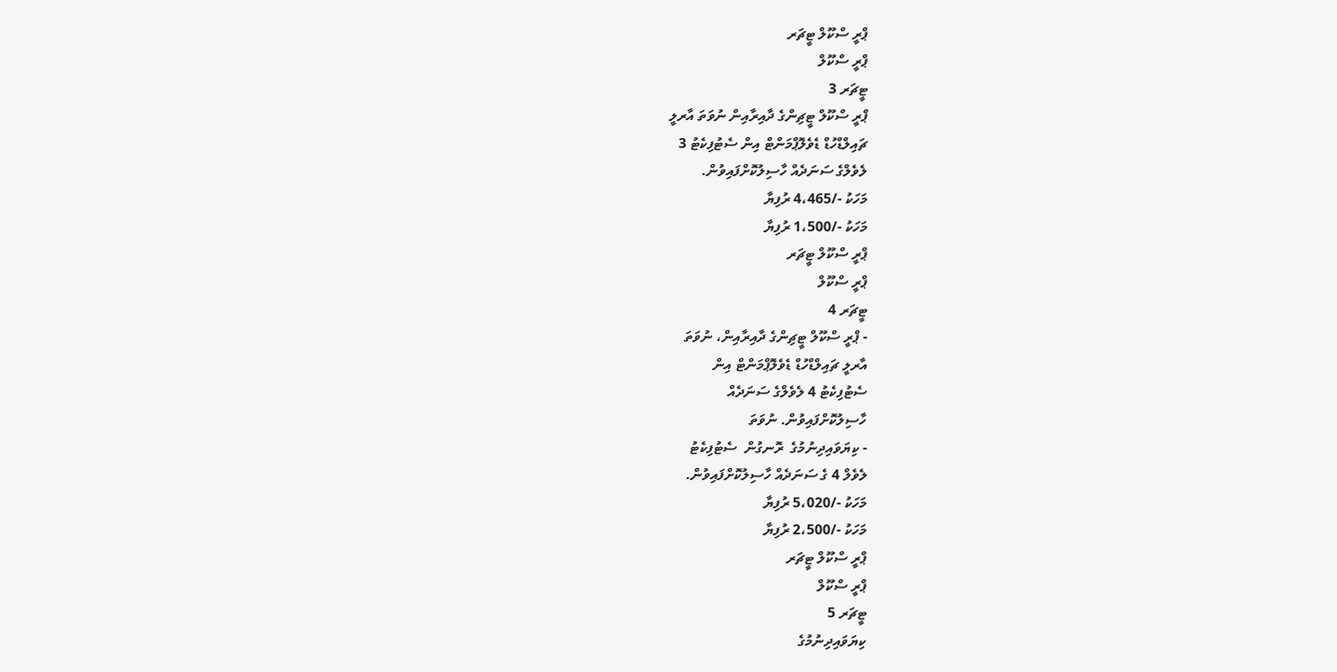ޕްރީ ސްކޫލް ޓީޗަރ
ޕްރީ ސްކޫލް
ޓީޗަރ 3
ޕްރީ ސްކޫލް ޓީޗިންގެ ދާއިރާއިން ނުވަތަ އާރލީ
ޗައިލްޑްހުޑް ޑެވެލޮޕްމަންޓް އިން ސެޓުފިކެޓު 3
ލެވެލްގެ ސަނަދެއް ހާސިލުކޮށްފައިވުން.
މަހަކު -/4،465 ރުފިޔާ
މަހަކު -/1،500 ރުފިޔާ
ޕްރީ ސްކޫލް ޓީޗަރ
ޕްރީ ސްކޫލް
ޓީޗަރ 4
- ޕްރީ ސްކޫލް ޓީޗިންގެ ދާއިރާއިން، ނުވަތަ
އާރލީ ޗައިލްޑްހުޑް ޑެވެލޮޕްމަންޓް އިން
ސެޓުފިކެޓު 4 ލެވެލްގެ ސަނަދެއް
ހާސިލުކޮށްފައިވުން. ނުވަތަ
- ކިޔަވައިދިނުމުގެ  ރޮނގުން  ސެޓުފިކެޓު
ލެވެލް 4 ގެ ސަނަދެއް ހާސިލުކޮށްފައިވުން.
މަހަކު -/5،020 ރުފިޔާ
މަހަކު -/2،500 ރުފިޔާ
ޕްރީ ސްކޫލް ޓީޗަރ
ޕްރީ ސްކޫލް
ޓީޗަރ 5
ކިޔަވައިދިނުމުގެ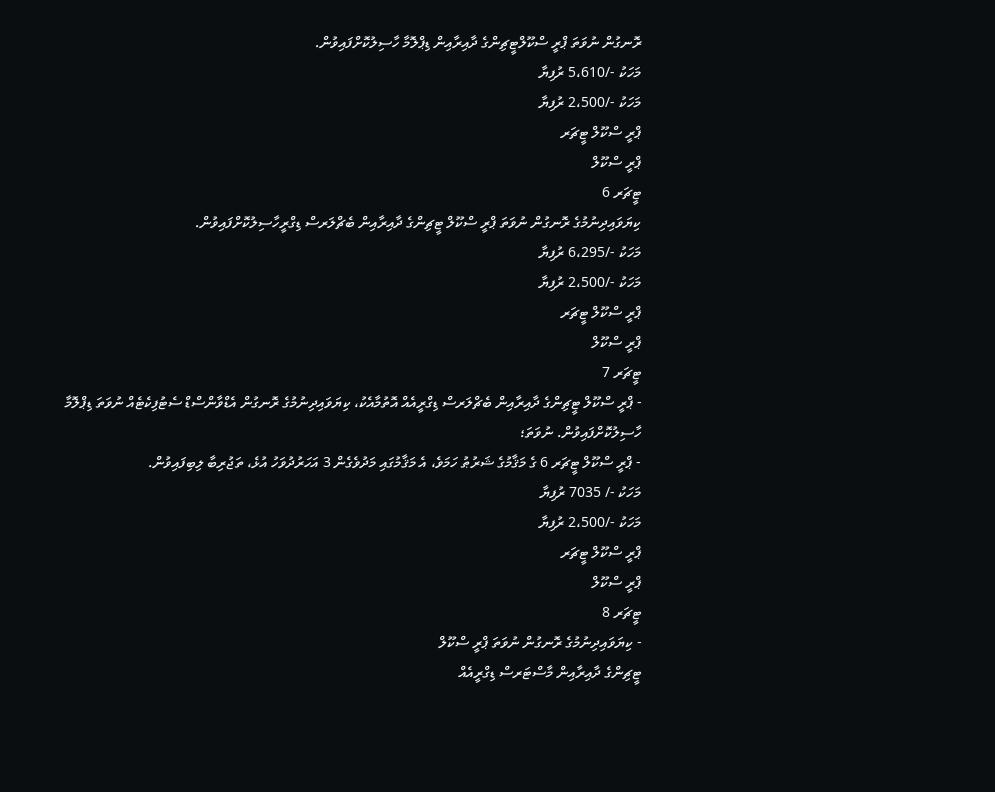ރޮނގުން ނުވަތަ ޕްރީ ސްކޫލްޓީޗިންގެ ދާއިރާއިން ޑިޕްލޮމާ ހާސިލުކޮށްފައިވުން.
މަހަކު -/5،610 ރުފިޔާ
މަހަކު -/2،500 ރުފިޔާ
ޕްރީ ސްކޫލް ޓީޗަރ
ޕްރީ ސްކޫލް
ޓީޗަރ 6
ކިޔަވައިދިނުމުގެ ރޮނގުން ނުވަތަ ޕްރީ ސްކޫލް ޓީޗިންގެ ދާއިރާއިން ބެޗްލަރސް ޑިގްރީހާސިލުކޮށްފައިވުން.
މަހަކު -/6،295 ރުފިޔާ
މަހަކު -/2،500 ރުފިޔާ
ޕްރީ ސްކޫލް ޓީޗަރ
ޕްރީ ސްކޫލް
ޓީޗަރ 7
- ޕްރީ ސްކޫލް ޓީޗިންގެ ދާއިރާއިން ބެޗްލަރސް ޑިގްރީއެއް އޮތުމާއެކު، ކިޔަވައިދިނުމުގެ ރޮނގުން އެޑްވާންސްޑް ސެޓުފިކެޓެއް ނުވަތަ ޑިޕްލޮމާ ހާސިލުކޮށްފައިވުން. ނުވަތަ؛
- ޕްރީ ސްކޫލް ޓީޗަރ 6 ގެ މަޤާމުގެ ޝަރުޠު ހަމަވެ، އެ މަޤާމުގައި މަދުވެގެން 3 އަހަރުދުވަހު އުޅެ، ތަޖުރިބާ ލިބިފައިވުން.
މަހަކު -/ 7035 ރުފިޔާ
މަހަކު -/2،500 ރުފިޔާ
ޕްރީ ސްކޫލް ޓީޗަރ
ޕްރީ ސްކޫލް
ޓީޗަރ 8
- ކިޔަވައިދިނުމުގެ ރޮނގުން ނުވަތަ ޕްރީ ސްކޫލް
ޓީޗިންގެ ދާއިރާއިން މާސްޓަރސް ޑިގްރީއެއް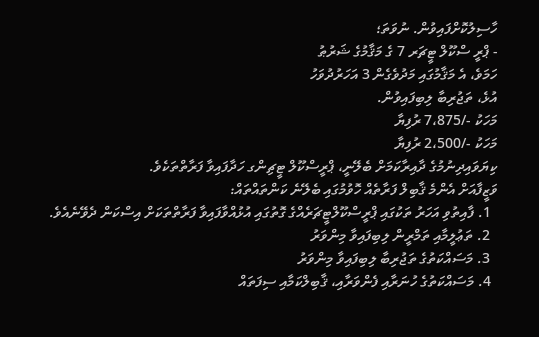ހާސިލުކޮށްފައިވުން. ނުވަތަ؛
- ޕްރީ ސްކޫލް ޓީޗަރ 7 ގެ މަޤާމުގެ ޝަރުޠު
ހަމަވެ، އެ މަޤާމުގައި މަދުވެގެން 3 އަހަރުދުވަހު
އުޅެ، ތަޖުރިބާ ލިބިފައިވުން.
މަހަކު -/7،875 ރުފިޔާ
މަހަކު -/2،500 ރުފިޔާ
ކިޔަވައިދިނުމުގެ ދާއިރާކަމަށް ބެލޭނީ، ޕްރީސްކޫލް ޓީޗިންގ ހަދާފައިވާ ފަރާތްތަކެވެ.
ވަޒީފާއަށް އެންމެ ޤާބިލް ފަރާތެއް ހޮވުމުގައި ބެލޭނެ ކަންތައްތައް:
  1. ފާއިތުވި އަހަރު ތަކުގައި ޕްރީސްކޫލްޓީޗަރެއްގެ ގޮތުގައި އުޅުއްވާފައިވާ ފަރާތްތަކަށް އިސްކަން ދެވޭނެއެވެ.
  2. ތަޢުލީމާއި ތަމްރީން ލިބިފައިވާ މިންވަރު
  3. މަސައްކަތުގެ ތަޖުރިބާ ލިބިފައިވާ މިންވަރު
  4. މަސައްކަތުގެ ހުނަރާއި ފެންވަރާއި، ޤާބިލްކަމާއި ސިފަތައް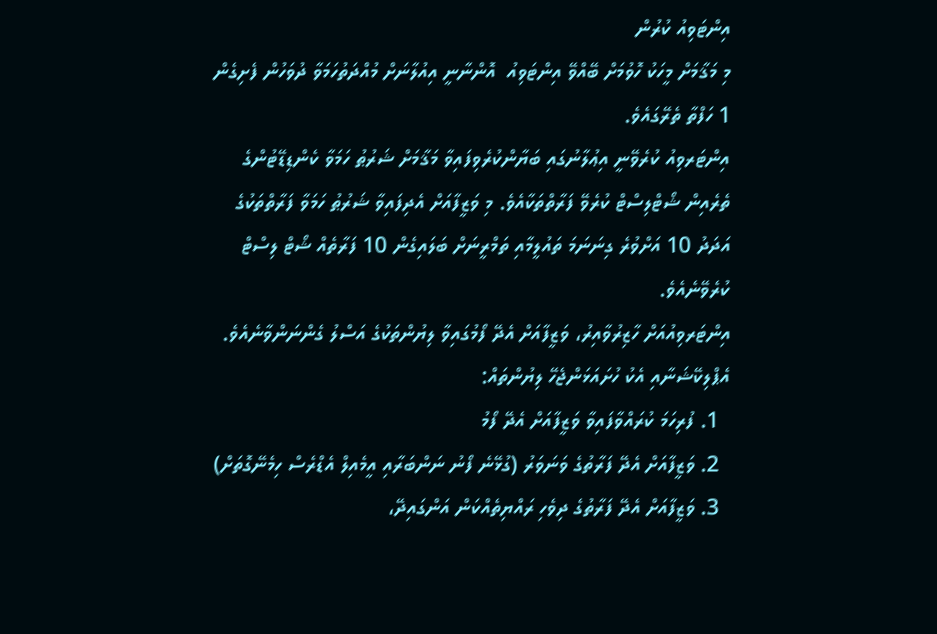އިންޓަވިއު ކުރުން
މި މަޤާމަށް މީހަކު ހޮވުމަށް ބޭއްވޭ އިންޓަވިއު  އޮންނާނީ އިއުލާނަށް މުއްދަތުހަމަވާ ދުވަހުން ފެށިގެން 1 ހަފްތާ ތެރޭގައެވެ.
އިންޓަރވިއު ކުރެވޭނީ އިޢުލާނުގައި ބަޔާންކުރެވިފައިވާ މަޤާމަށް ޝަރުޠު ހަމަވާ ކެންޑިޑޭޓުންގެ ތެރެއިން ޝޯޓްލިސްޓް ކުރެވޭ ފަރާތްތަކާއެވެ. މި ވަޒީފާއަށް އެދިފައިވާ ޝަރުޠު ހަމަވާ ފަރާތްތަކުގެ އަދަދު 10 އަށްވުރެ ގިނަނަމަ ތައުލީމާއި ތަމްރީނަށް ބަލައިގެން 10 ފަރާތެއް ޝޯޓް ލިސްޓް ކުރެވޭނެއެވެ.
އިންޓަރވިއުއަށް ހާޒިރުވާއިރު، ވަޒީފާއަށް އެދޭ ފޯމުގައިވާ ލިޔުންތަކުގެ އަސްލު ގެންނަންވާނެއެވެ.
އެޕްލިކޭޝަނާއި އެކު ހުށައަޅަންޖެހޭ ލިޔުންތައް:
  1. ފުރިހަމަ ކުރައްވާފައިވާ ވަޒީފާއަށް އެދޭ ފޯމު
  2. ވަޒީފާއަށް އެދޭ ފަރާތުގެ ވަނަވަރު (ގުޅޭނެ ފޯނު ނަންބަރާއި އީމެއިލް އެޑްރެސް ހިމެނޭގޮތަށް)
  3. ވަޒީފާއަށް އެދޭ ފަރާތުގެ ދިވެހި ރައްޔިތެއްކަން އަންގައިދޭ،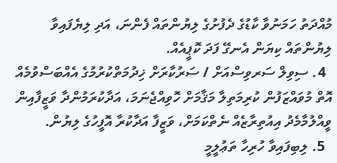މުއްދަތު ހަމަނުވާ ކާޑުގެ ދެފުށުގެ ލިޔުންތައް ފެންނަ، އަދި ލިޔެފައިވާ ލިޔުންތައް ކިޔަން އެނގޭ ފަދަ ކޮޕީއެއް.
  4. ސިވިލް ސަރވިސްއަށް / ސަރުކާރަށް ޚިދުމަތްކުރުމުގެ އެއްބަސްވުމެއް އޮތް މުވައްޒަފުން ކުރިމަތިލާ މަޤާމަށް ހޮވިއްޖެނަމަ، އަދާކުރަމުންދާ ވަޒީފާއިން ވީއްލުމާމެދު އިއުތިރާޒެއް ނެތްކަމަށް، ވަޒީފާ އަދާކުރާ އޮފީހުގެ ލިޔުން.
  5. ލިބިފައިވާ ހުރިހާ ތަޢުލީމީ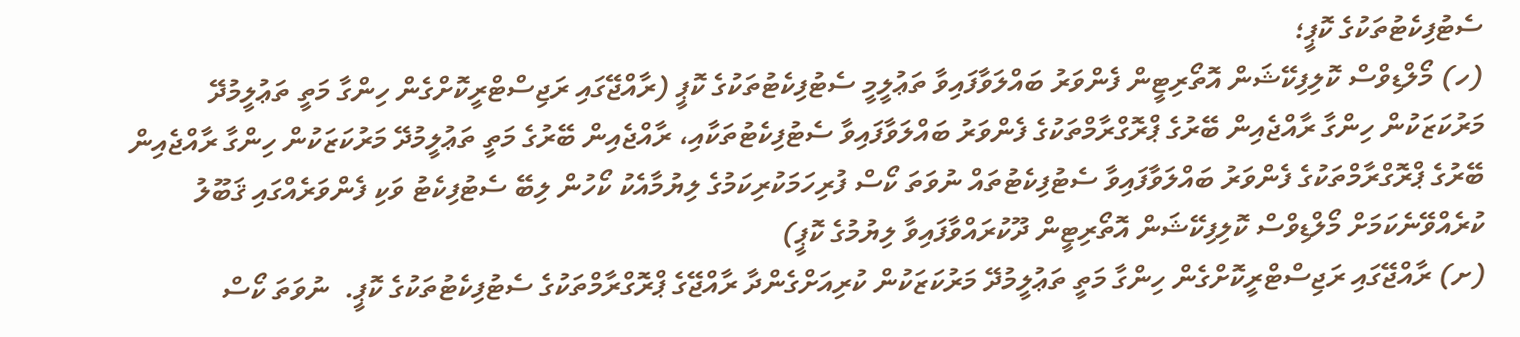ސެޓުފިކެޓުތަކުގެ ކޮޕީ؛
(ހ) މޯލްޑިވްސް ކޮލިފިކޭޝަން އޮތޯރިޓީން ފެންވަރު ބައްލަވާފައިވާ ތަޢުލީމީ ސެޓުފިކެޓުތަކުގެ ކޮޕީ (ރާއްޖޭގައި ރަޖިސްޓްރީކޮށްގެން ހިންގާ މަތީ ތަޢުލީމުދޭ މަރުކަޒަކުން ހިންގާ ރާއްޖެއިން ބޭރުގެ ޕްރޮގްރާމްތަކުގެ ފެންވަރު ބައްލަވާފައިވާ ސެޓުފިކެޓުތަކާއި، ރާއްޖެއިން ބޭރުގެ މަތީ ތަޢުލީމުދޭ މަރުކަޒަކުން ހިންގާ ރާއްޖެއިން ބޭރުގެ ޕްރޮގްރާމްތަކުގެ ފެންވަރު ބައްލަވާފައިވާ ސެޓުފިކެޓުތައް ނުވަތަ ކޯސް ފުރިހަމަކުރިކަމުގެ ލިޔުމާއެކު ކޯހުން ލިބޭ ސެޓުފިކެޓު ވަކި ފެންވަރެއްގައި ޤަބޫލު ކުރެއްވޭނެކަމަށް މޯލްޑިވްސް ކޮލިފިކޭޝަން އޮތޯރިޓީން ދޫކުރައްވާފައިވާ ލިޔުމުގެ ކޮޕީ)
(ށ) ރާއްޖޭގައި ރަޖިސްޓްރީކޮށްގެން ހިންގާ މަތީ ތަޢުލީމުދޭ މަރުކަޒަކުން ކުރިއަށްގެންދާ ރާއްޖޭގެ ޕްރޮގްރާމްތަކުގެ ސެޓުފިކެޓުތަކުގެ ކޮޕީ.  ނުވަތަ ކޯސް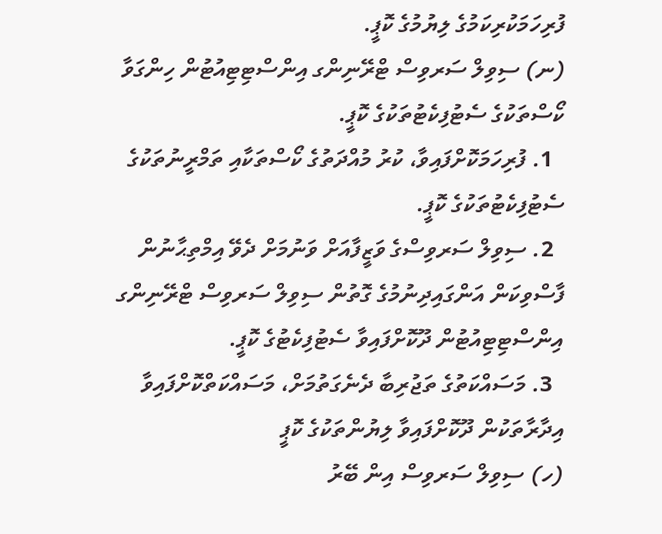ފުރިހަމަކުރިކަމުގެ ލިޔުމުގެ ކޮޕީ.
(ނ) ސިވިލް ސަރވިސް ޓްރޭނިންގ އިންސްޓިޓިއުޓުން ހިންގަވާ ކޯސްތަކުގެ ސެޓުފިކެޓުތަކުގެ ކޮޕީ.
  1. ފުރިހަމަކޮށްފައިވާ، ކުރު މުއްދަތުގެ ކޯސްތަކާއި ތަމްރީނުތަކުގެ ސެޓުފިކެޓުތަކުގެ ކޮޕީ.
  2. ސިވިލް ސަރވިސްގެ ވަޒީފާއަށް ވަނުމަށް ދެވޭ އިމްތިޙާނުން ފާސްވިކަން އަންގައިދިނުމުގެ ގޮތުން ސިވިލް ސަރވިސް ޓްރޭނިންގ އިންސްޓިޓިއުޓުން ދޫކޮށްފައިވާ ސެޓުފިކެޓުގެ ކޮޕީ.
  3. މަސައްކަތުގެ ތަޖުރިބާ ދެނެގަތުމަށް، މަސައްކަތްކޮށްފައިވާ އިދާރާތަކުން ދޫކޮށްފައިވާ ލިޔުންތަކުގެ ކޮޕީ
(ހ) ސިވިލް ސަރވިސް އިން ބޭރު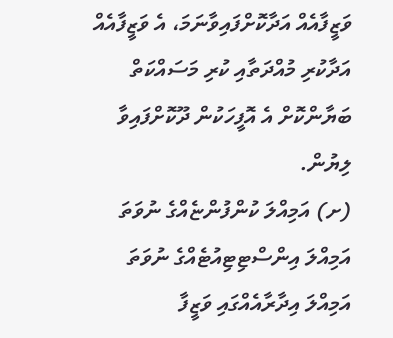ވަޒީފާއެއް އަދާކޮށްފައިވާނަމަ، އެ ވަޒީފާއެއް އަދާކުރި މުއްދަތާއި ކުރި މަސައްކަތް ބަޔާންކޮށް އެ އޮފީހަކުން ދޫކޮށްފައިވާ ލިޔުން.
(ށ) އަމިއްލަ ކުންފުންޏެއްގެ ނުވަތަ އަމިއްލަ އިންސްޓިޓިއުޓެއްގެ ނުވަތަ އަމިއްލަ އިދާރާއެއްގައި ވަޒީފާ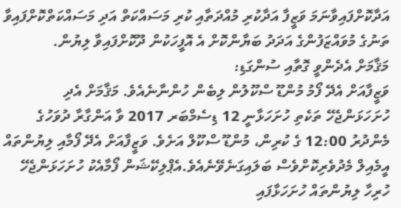އަދާކޮށްފައިވާނަމަ ވަޒީފާ އަދާކުރި މުއްދަތާއި ކުރި މަސައްކަތް އަދި މަސައްކަތްކޮށްފައިވާ ތަނުގެ މުވައްޒަފުންގެ އަދަދު ބަޔާންކޮށް އެ އޮފީހަކުން ދޫކޮށްފައިވާ ލިޔުން.
މަޤާމަށް އެދެންވީ ގޮތާއި ސުންގަޑި:
ވަޒީފާއަށް އެދޭ ފޯމު މުންޑޫ ސްކޫލުން ލިބެން ހުންނާނެއެވެ. މަޤާމަށް އެދި ހުށަހަޅަންޖެހޭ ތަކެތި ހުށަހަޅާނީ 12 ޑިސެމްބަރ 2017 ވާ އަންގާރާ ދުވަހުގެ މެންދުރު 12:00 ގެ ކުރިން، މުންޑޫ ސްކޫލް އަށެވެ. ވަޒީފާއަށް އެދޭ ފޯމާއި ލިޔުންތައް އީމެއިލް މެދުވެރިކޮށްވެސް ބަލައިގަނެވޭނެއެވެ.އެޕްލިކޭޝަން ފޯމާއެކު ހުށަހަޅަންޖެހޭ ހުރިހާ ލިޔުންތައް ހުށަހަޅާފައި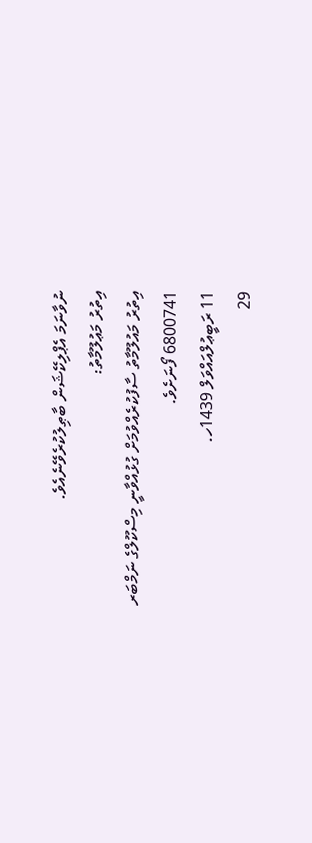ނުވާނަމަ އެޕްލިކޭޝަން ބާޠިލުކުރެވޭނެއެވެ.
އިތުރު މަޢުލޫމާތު:
އިތުރު މައުލޫމާތު ސާފުކުރެއްވުމަށް ގުޅުއްވާނީ މިސްކޫލްގެ ނަމްބަރ 6800741 ފޯނަށެވެ.
11 ރަބީޢުލްއައްވަލް 1439ހ.
29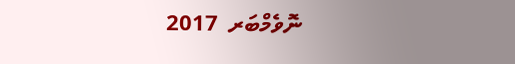ނޮވެމްބަރ  2017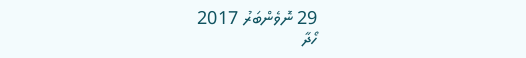29 ނޮވެންބަރު 2017
ހޯދާ